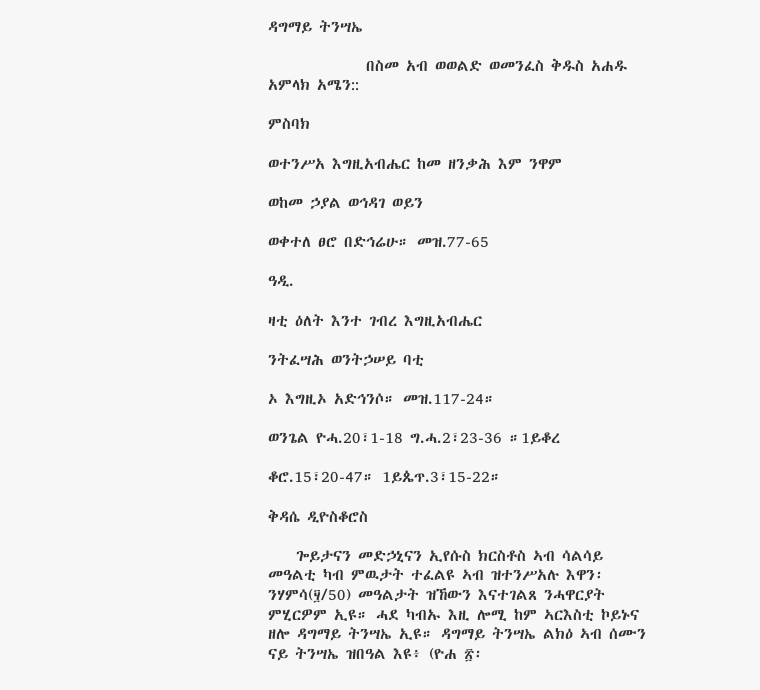ዳግማይ ትንሣኤ

              በስመ አብ ወወልድ ወመንፈስ ቅዱስ አሐዱ አምላክ አሜን::

ምስባክ

ወተንሥአ እግዚአብሔር ከመ ዘንቃሕ እም ንዋም

ወከመ ኃያል ወኅዳገ ወይን

ወቀተለ ፀሮ በድኅሬሁ። መዝ.77-65

ዓዲ.

ዛቲ ዕለት እንተ ገብረ እግዚአብሔር

ንትፈሣሕ ወንትኃሠይ ባቲ

ኦ እግዚኦ አድኅንሶ። መዝ.117-24።

ወንጌል ዮሓ.20፣1-18 ግ.ሓ.2፣23-36 ።1ይቆረ

ቆሮ.15፣20-47። 1ይጴጥ.3፣15-22።

ቅዳሴ ዲዮስቆሮስ

    ጐይታናን መድኃኒናን ኢየሱስ ክርስቶስ ኣብ ሳልሳይ መዓልቲ ካብ ምዉታት ተፈልዩ ኣብ ዝተንሥአሉ እዋን፡ ንሃምሳ(፶/50) መዓልታት ዝኸውን እናተገልጸ ንሓዋርያት ምሂርዎም ኢዩ። ሓደ ካብኡ እዚ ሎሚ ከም ኣርእስቲ ኮይኑና ዘሎ ዳግማይ ትንሣኤ ኢዩ። ዳግማይ ትንሣኤ ልክዕ ኣብ ሰሙን ናይ ትንሣኤ ዝበዓል እዩ፥ (ዮሐ ፳፡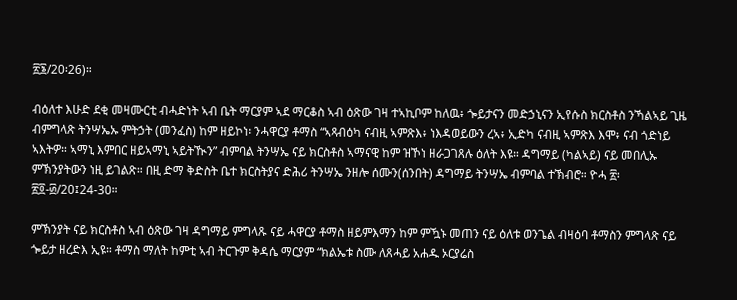፳፮/20፡26)።

ብዕለተ እሁድ ደቂ መዛሙርቲ ብሓድነት ኣብ ቤት ማርያም ኣደ ማርቆስ ኣብ ዕጽው ገዛ ተኣኪቦም ከለዉ፥ ጐይታናን መድኃኒናን ኢየሱስ ክርስቶስ ንኻልኣይ ጊዜ ብምግላጽ ትንሣኤኡ ምትኃት (መንፈስ) ከም ዘይኮነ፡ ንሓዋርያ ቶማስ “ኣጻብዕካ ናብዚ ኣምጽእ፥ ነእዳወይውን ረኣ፥ ኢድካ ናብዚ ኣምጽእ እሞ፥ ናብ ጎድነይ ኣእትዎ። ኣማኒ እምበር ዘይኣማኒ ኣይትዂን” ብምባል ትንሣኤ ናይ ክርስቶስ ኣማናዊ ከም ዝኾነ ዘራጋገጸሉ ዕለት እዩ። ዳግማይ (ካልኣይ) ናይ መበሊኡ ምኽንያትውን ነዚ ይገልጽ። በዚ ድማ ቅድስት ቤተ ክርስትያና ድሕሪ ትንሣኤ ንዘሎ ሰሙን(ሰንበት) ዳግማይ ትንሣኤ ብምባል ተኽብሮ። ዮሓ ፳፡፳፬-፴/20፤24-30።

ምኽንያት ናይ ክርስቶስ ኣብ ዕጽው ገዛ ዳግማይ ምግላጹ ናይ ሓዋርያ ቶማስ ዘይምእማን ከም ምዃኑ መጠን ናይ ዕለቱ ወንጌል ብዛዕባ ቶማስን ምግላጽ ናይ ጐይታ ዘረድእ ኢዩ። ቶማስ ማለት ከምቲ ኣብ ትርጉም ቅዳሴ ማርያም “ክልኤቱ ስሙ ለጸሓይ አሐዱ ኦርያሬስ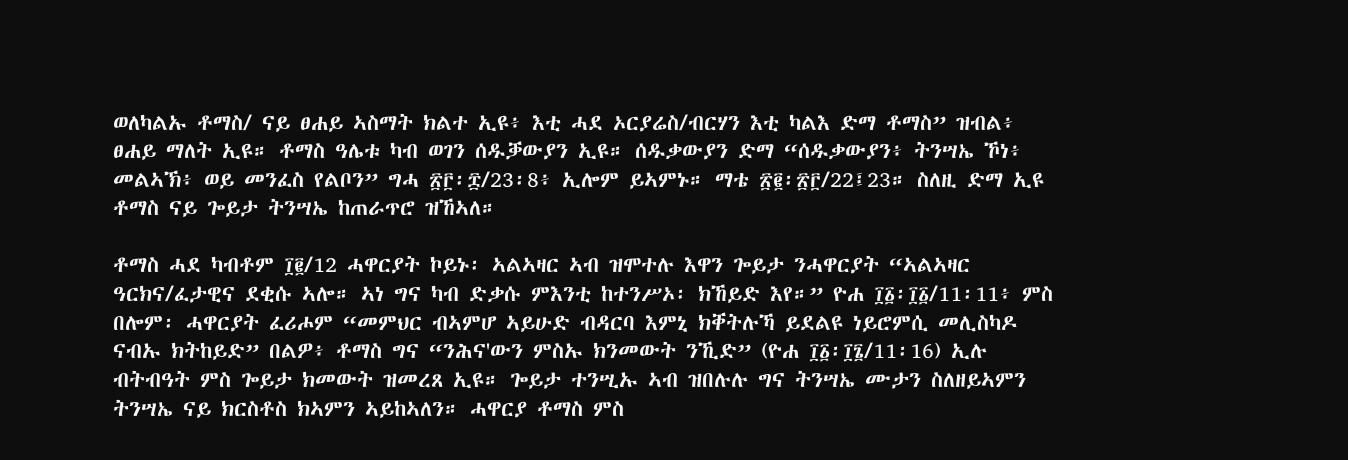ወለካልኡ ቶማስ/ ናይ ፀሐይ ኣስማት ክልተ ኢዩ፥ እቲ ሓደ ኦርያሬስ/ብርሃን እቲ ካልእ ድማ ቶማስ” ዝብል፥ ፀሐይ ማለት ኢዩ። ቶማስ ዓሌቱ ካብ ወገን ሰዱቓውያን ኢዩ። ሰዱቃውያን ድማ “ሰዱቃውያን፥ ትንሣኤ ኾነ፥ መልኣኽ፥ ወይ መንፈስ የልቦን” ግሓ ፳፫፡፰/23፡8፥ ኢሎም ይኣምኑ። ማቴ ፳፪፡፳፫/22፤23። ስለዚ ድማ ኢዩ ቶማስ ናይ ጐይታ ትንሣኤ ከጠራጥሮ ዝኸኣለ።

ቶማስ ሓደ ካብቶም ፲፪/12 ሓዋርያት ኮይኑ፡ ኣልኣዛር ኣብ ዝሞተሉ እዋን ጐይታ ንሓዋርያት “ኣልኣዛር ዓርክና/ፈታዊና ደቂሱ ኣሎ። ኣነ ግና ካብ ድቃሱ ምእንቲ ከተንሥኦ፡ ክኸይድ እየ።” ዮሐ ፲፩፡፲፩/11፡11፥ ምስ በሎም፡ ሓዋርያት ፈሪሖም “መምህር ብኣምሆ ኣይሁድ ብዳርባ እምኒ ክቐትሉኻ ይደልዩ ነይሮምሲ መሊስካዶ ናብኡ ክትከይድ” በልዎ፥ ቶማስ ግና “ንሕና'ውን ምስኡ ክንመውት ንኺድ” (ዮሐ ፲፩፡፲፮/11፡16) ኢሉ ብትብዓት ምስ ጐይታ ክመውት ዝመረጸ ኢዩ። ጐይታ ተንሢኡ ኣብ ዝበሉሉ ግና ትንሣኤ ሙታን ስለዘይኣምን ትንሣኤ ናይ ክርስቶስ ክኣምን ኣይከኣለን። ሓዋርያ ቶማስ ምስ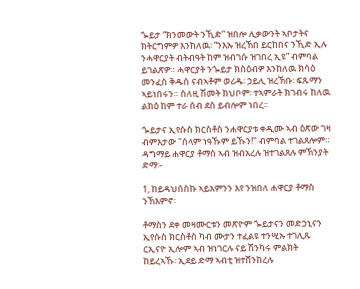ጐይታ “ክንመውት ንኺድ” ዝበሎ ሊቃውንት ኣቦታትና ክትርግምዎ እንከለዉ፡ “ንእኡ ዝረኸበ ይርከበና ንኺድ ኢሉ ንሓዋርያት ብትብዓት ከም ዝብገሱ ዝገበረ ኢዩ” ብምባል ይገልጽዎ። ሓዋርያት ንጐይታ ክስዕብዎ እንከለዉ ክሳዕ መንፈስ ቅዱስ ናብኣቶም ወሪዱ፡ ኃይሊ ዝረኽቡ፡ ፍጹማን ኣይነበሩን። ስለዚ ሽመት ክህቦም፡ ተኣምራት ክገብሩ ከለዉ ልክዕ ከም ተራ ሰብ ደስ ይብሎም ነበረ።

ጐይታና ኢየሱስ ክርስቶስ ንሐዋርያቱ ቀዲሙ ኣብ ዕጽው ገዛ ብምእታው "ሰላም ነዓኹም ይኹን!" ብምባል ተገልጸሎም። ዳግማይ ሐዋርያ ቶማስ ኣብ ዝብአረሉ ዝተገልጸሉ ምኽንያት ድማ፡-

1, ከይዳህሰስኩ ኣይአምንን እየ ንዝበለ ሐዋርያ ቶማስ ንኸእምኖ፡

ቶማስን ደቀ መዛሙርቱን መጽዮም ጐይታናን መድኃኒናን ኢየሱስ ክርስቶስ ካብ ሙታን ተፈልዩ ተንሢኡ ተገሊጹ ርኢናዮ ኢሎም ኣብ ዝነገርሉ ናይ ሽንካሩ ምልክት ከይረኣኹ፡ ኢደይ ድማ ኣብቲ ዝተሸንከረሉ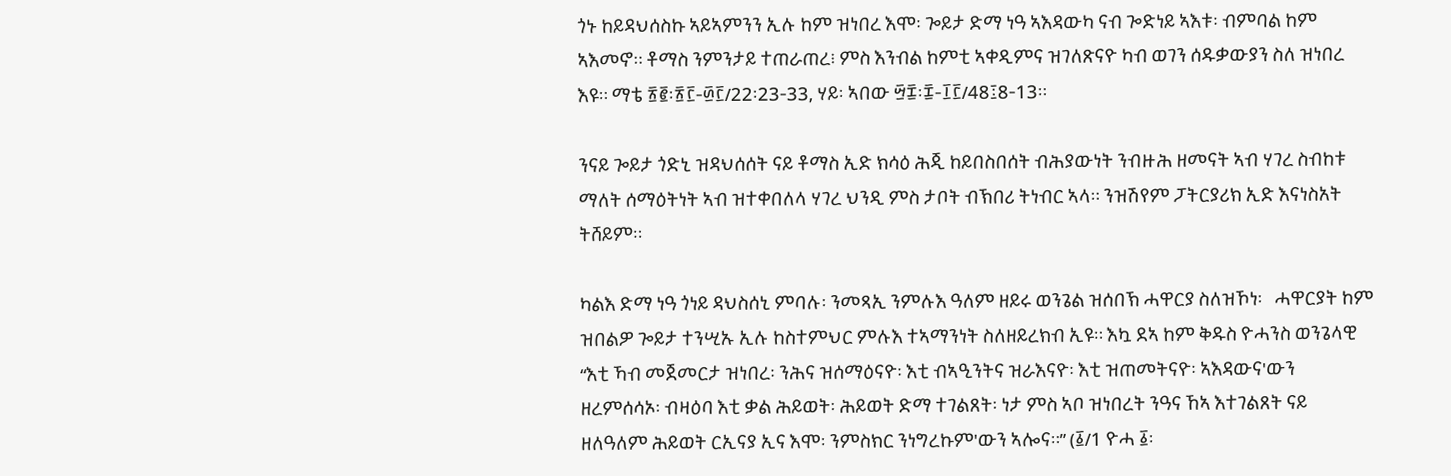ጎኑ ከይዳህሰስኩ ኣይኣምንን ኢሉ ከም ዝነበረ እሞ፡ ጐይታ ድማ ነዓ ኣእዳውካ ናብ ጐድነይ ኣእቱ፡ ብምባል ከም ኣእመኖ። ቶማስ ንምንታይ ተጠራጠረ፧ ምስ እንብል ከምቲ ኣቀዲምና ዝገለጽናዮ ካብ ወገን ሰዱቃውያን ስለ ዝነበረ እዩ። ማቴ ፳፪፡፳፫-፴፫/22፡23-33, ሃይ፡ ኣበው ፵፰፡፰-፲፫/48፤8-13።

ንናይ ጐይታ ጎድኒ ዝዳህሰሰት ናይ ቶማስ ኢድ ክሳዕ ሕጂ ከይበስበሰት ብሕያውነት ንብዙሕ ዘመናት ኣብ ሃገረ ስብከቱ ማለት ሰማዕትነት ኣብ ዝተቀበለላ ሃገረ ህንዲ ምስ ታቦት ብኽበሪ ትነብር ኣላ። ንዝሽየም ፓትርያሪክ ኢድ እናነስአት ትሸይም።

ካልእ ድማ ነዓ ጎነይ ዳህስሰኒ ምባሉ፡ ንመጻኢ ንምሉእ ዓለም ዘይሩ ወንጌል ዝሰበኽ ሓዋርያ ስለዝኾነ፡   ሓዋርያት ከም ዝበልዎ ጐይታ ተንሢኡ ኢሉ ከስተምህር ምሉእ ተኣማንነት ስለዘይረክብ ኢዩ። እኳ ደኣ ከም ቅዱስ ዮሓንስ ወንጌላዊ “እቲ ኻብ መጀመርታ ዝነበረ፡ ንሕና ዝሰማዕናዮ፡ እቲ ብኣዒንትና ዝራእናዮ፡ እቲ ዝጠመትናዮ፡ ኣእዳውና'ውን ዘረምሰሳኦ፡ ብዛዕባ እቲ ቃል ሕይወት፡ ሕይወት ድማ ተገልጸት፡ ነታ ምስ ኣቦ ዝነበረት ንዓና ኸኣ እተገልጸት ናይ ዘለዓለም ሕይወት ርኢናያ ኢና እሞ፡ ንምስክር ንነግረኩም'ውን ኣሎና።” (፩/1 ዮሓ ፩፡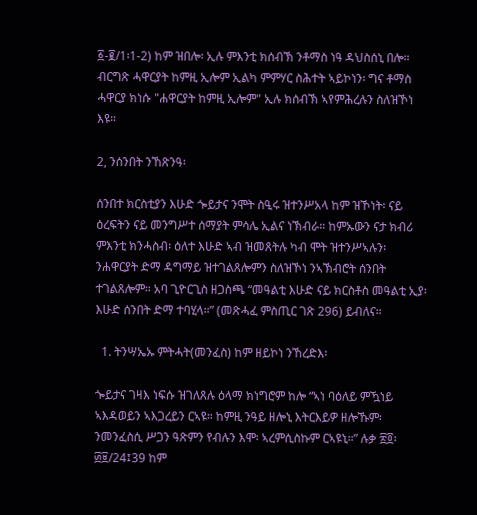፩-፪/1፡1-2) ከም ዝበሎ፡ ኢሉ ምእንቲ ክሰብኽ ንቶማስ ነዓ ዳህስሰኒ በሎ። ብርግጽ ሓዋርያት ከምዚ ኢሎም ኢልካ ምምሃር ስሕተት ኣይኮነን፡ ግና ቶማስ ሓዋርያ ክነሱ "ሐዋርያት ከምዚ ኢሎም" ኢሉ ክሰብኽ ኣየምሕረሉን ስለዝኾነ እዩ።

2, ንሰንበት ንኸጽንዓ፡

ሰንበተ ክርስቲያን እሁድ ጐይታና ንሞት ስዒሩ ዝተንሥአላ ከም ዝኾነት፡ ናይ ዕረፍትን ናይ መንግሥተ ሰማያት ምሳሌ ኢልና ነኽብራ። ከምኡውን ናታ ክብሪ ምእንቲ ክንሓስብ፡ ዕለተ እሁድ ኣብ ዝመጸትሉ ካብ ሞት ዝተንሥኣሉን፡ ንሐዋርያት ድማ ዳግማይ ዝተገልጸሎምን ስለዝኾነ ንኣኽብሮት ሰንበት ተገልጸሎም። አባ ጊዮርጊስ ዘጋስጫ “መዓልቲ እሁድ ናይ ክርስቶስ መዓልቲ ኢያ፡ እሁድ ሰንበት ድማ ተባሂላ።” (መጽሓፈ ምስጢር ገጽ 296) ይብለና።

  1. ትንሣኤኡ ምትሓት(መንፈስ) ከም ዘይኮነ ንኸረድእ፡

ጐይታና ገዛእ ነፍሱ ዝገለጸሉ ዕላማ ክነግሮም ከሎ “ኣነ ባዕለይ ምዃነይ ኣእዳወይን ኣእጋረይን ርኣዩ። ከምዚ ንዓይ ዘሎኒ እትርእይዎ ዘሎኹም፡ ንመንፈስሲ ሥጋን ዓጽምን የብሉን እሞ፡ ኣረምሲስኩም ርኣዩኒ።” ሉቃ ፳፬፡፴፱/24፤39 ከም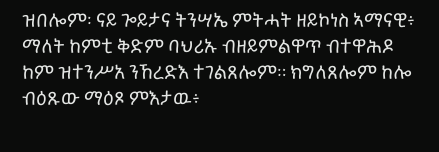ዝበሎም፡ ናይ ጐይታና ትንሣኤ ምትሓት ዘይኮነስ ኣማናዊ፥ ማለት ከምቲ ቅድም ባህሪኡ ብዘይምልዋጥ ብተዋሕዶ ከም ዝተንሥአ ንኸረድእ ተገልጸሎም። ክግለጸሎም ከሎ ብዕጹው ማዕጾ ምእታዉ፥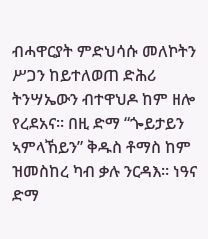ብሓዋርያት ምድህሳሱ መለኮትን ሥጋን ከይተለወጠ ድሕሪ ትንሣኤውን ብተዋህዶ ከም ዘሎ የረደአና። በዚ ድማ “ጐይታይን ኣምላኸይን” ቅዱስ ቶማስ ከም ዝመስከረ ካብ ቃሉ ንርዳእ። ነዓና ድማ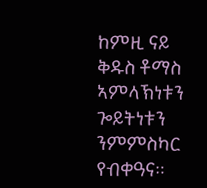ከምዚ ናይ ቅዱስ ቶማስ ኣምላኽነቱን ጐይትነቱን ንምምስካር የብቀዓና።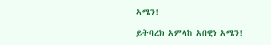ኣሜን!

ይትባረክ አምላከ አበዊነ አሜን!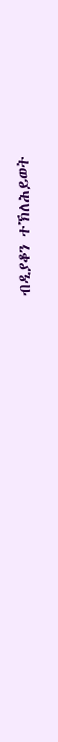ብዲያቆን ተኽለሕይወት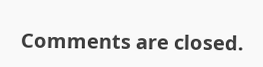Comments are closed.